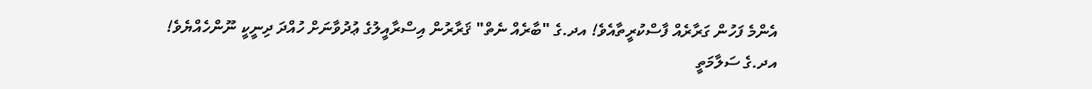އެންމެ ފަހުން ގަރާރެއް ފާސްކުރީތާއެވެ! އދ.ގެ "ބާރެއް ނެތް" ޤަރާރުން އިސްރާއީލުގެ ޢުދުވާނަށް ހުއްދަ ދިނީކީ ނޫންހެއްޔެވެ!
އދ.ގެ ސަލާމަތީ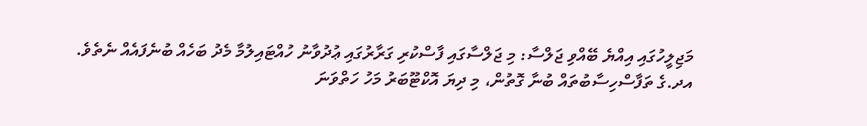މަޖިލީހުގައި އިއްޔެ ބޭއްވި ޖަލްސާ: މި ޖަލްސާގައި ފާސްކުރި ގަރާރުގައި ޢުދުވާނު ހުއްޓައިލުމާ މެދު ބަހެއް ބުނެފައެއް ނެތެވެ.
އދ.ގެ ތަފާސްހިސާބުތައް ބުނާ ގޮތުން، މި ދިޔަ އޮކްޓޫބަރު މަހު ހަތްވަނަ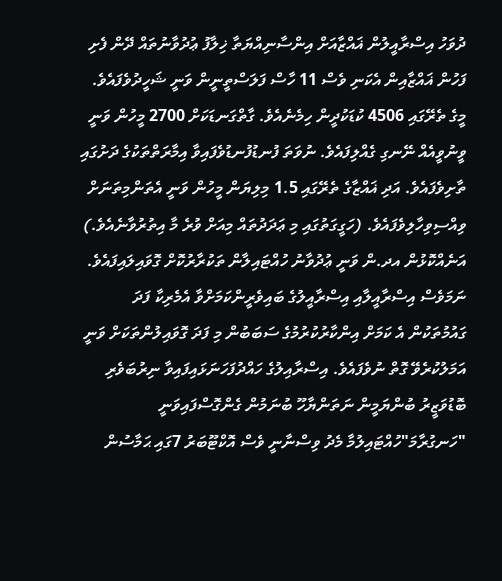ދުވަހު އިސްރާއީލުން ޣައްޒާއަށް އިންސާނިއްޔަތާ ޚިލާފު ޢުދުވާނުތައް ދޭން ފެށި ފަހުން ޣައްޒާއިން އެކަނި ވެސް 11 ހާސް ފަލަސްތީނީން ވަނީ ޝަހީދުވެފައެވެ. މީގެ ތެރޭގައި 4506 ކުޑަކުދީން ހިމެނެއެވެ. ގާތްގަނޑަކަށް 2700 މީހުން ވަނީ ވީނުވީއެއް ނޭނގި ގެއްލިފައެވެ. ނުވަތަ ފުނޑުފުނޑުވެފައިވާ އިމާރަތްތަކުގެ ދަށުގައި ތާށިވެފައެވެ. އަދި ޣައްޒާގެ ތެރޭގައި 1.5 މިލިޔަން މީހުން ވަނީ އެތަންމިތަނަށް ވިއްސިވިހާލިވެފައެވެ. (ހަގީގަތުގައި މި ޢަދަދުތައް މިއަށް ވުރެ މާ އިތުރުވާނެއެވެ.)
އަނެއްކޮޅުން އދ.ން ވަނީ ޢުދުވާނު ހުއްޓައިލާން ތަކުރާރުކޮށް ގޮވައިލައިފައެވެ. ނަމަވެސް އިސްރާއީލާއި އިސްރާއީލުގެ ބައިވެރީންކަމަށްވާ އެމެރިކާ ފަދަ ގައުމުތަކުން އެ ކަމަށް އިންކާރުކުރުމުގެ ސަބަބުން މި ފަދަ ގޮވައިލުންތަކަށް ވަނީ އަމަލުކުރެވޭ ގޮތް ނުވެފައެވެ. އިސްރާއިލުގެ ހައްދުފަހަނަޅައިފައިވާ ނިރުބަވެރި ބޮޑުވަޒީރު ބުންޔަމީން ނަތަންޔާހޫ ބުނަމުން ގެންގޮސްފައިވަނީ "ހަނގުރާމަ"ހުއްޓައިލުމާ މެދު ވިސްނާނީ ވެސް އޮކްޓޫބަރު 7ގައި ޙަމާސުން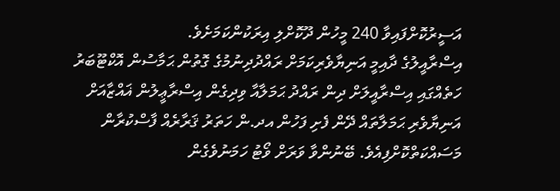އަސީރުކޮށްފައިވާ 240 މީހުން ދޫކޮށްލި އިރަކުންކަމަށެވެ.
އިސްރާއީލުގެ ދާއިމީ އަނިޔާވެރިކަމަށް ރައްދުދިނުމުގެ ގޮތުން ޙަމާސުން އޮކްޓޫބަރު ހަތެއްގައި އިސްރާއީލަށް ދިން ރައްދު ޙަމަލާއާ ވިދިގެން އިސްރާޢީލުން ޣައްޒާއަށް އަނިޔާވެރި ޙަމަލާތައް ދޭން ފެށި ފަހުން އދ.ން ހަތަރު ޤަރާރެއް ފާސްކުރާން މަސައްކަތްކޮށްފިއެވެ. ބޭނުންވާ ވަރަށް ވޯޓު ހަމަނުވެގެން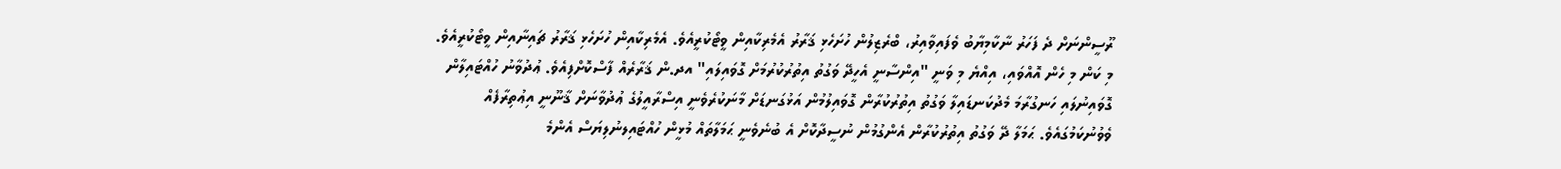ރޫސީންނަށް ދެ ފަހަރު ނާކާމިޔާބު ވެފައިވާއިރު، ބްރެޒިލުން ހުށަހެޅި ޤަރާރު އެމެރިކާއިން ވީޓޯކުރީއެވެ. އެމެރިކާއިން ހުށަހެޅި ޤަރާރު ޗައިނާއިން ވީޓޯކުރީއެވެ.
މި ކަން މި ހެން އޮއްވައި، އިއްޔެ މި ވަނީ "އިންސާނީ އެހީދޭ ވަގުތު އިތުރުކުރުމަށް ގޮވައިލައި" އދ.ން ޤަރާރެއް ފާސްކޮށްފިއެވެ. ޢުދުވާނު ހުއްޓައިލާން ގޮވައިނުލައި ހަނގުރާމަ މެދުކަނޑައިލާ ވަގުތު އިތުރުކުރާން ގޮވައިލުމުން އަޅުގަނޑަށް މާނަކުރެވެނީ އިސްރާއީލުގެ ޢުދުވާނަށް ޤާނޫނީ އިޢުތިރާފެއް ވެވުނުކަމުގައެވެ. ޙަމަލާ ދޭ ވަގުތު އިތުރުކުރާން އެންގުމުން ނުސީދާކޮށް އެ ބުނެވެނީ ޙަމަލާތައް މުޅީން ހުއްޓައިލނުލިޔަސް އެންމެ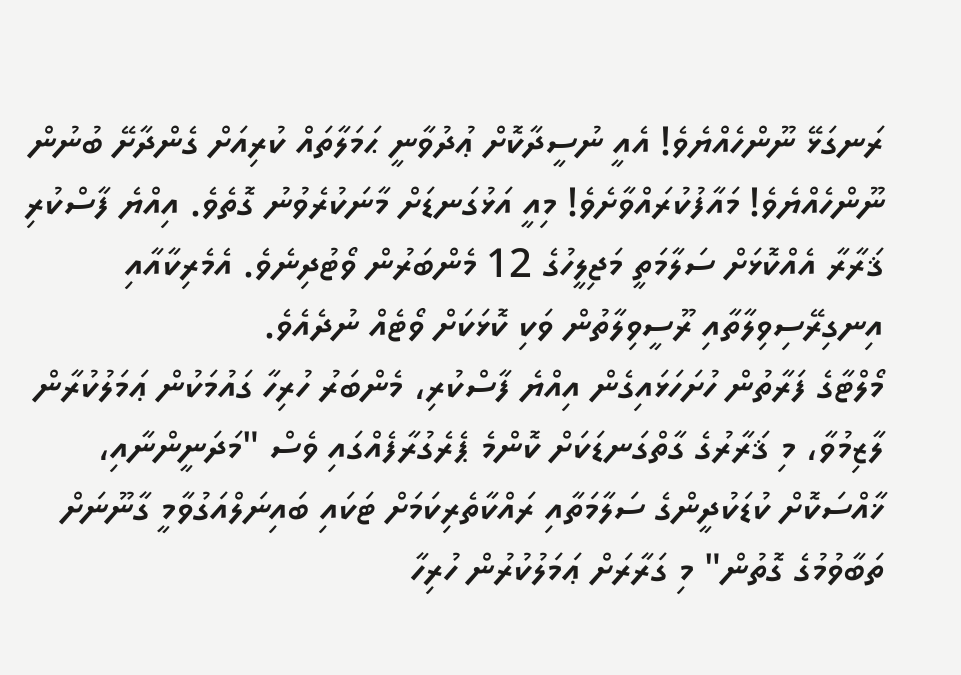ރަނގަޅޭ ނޫންހެއްޔެވެ! އެއީ ނުސީދާކޮށް ޢުދުވާނީ ޙަމަލާތައް ކުރިއަށް ގެންދާށޭ ބުނުން ނޫންހެއްޔެވެ! މައާފުކުރައްވާށެވެ! މިއީ އަޅުގަނޑަށް މާނަކުރެވުނު ގޮތެވެ. އިއްޔެ ފާސްކުރި ޤަރާރާ އެއްކޮޅަށް ސަލާމަތީ މަޖިލީހުގެ 12 މެންބަރުން ވޯޓުދިނެވެ. އެމެރިކާއާއި އިނގިރޭސިވިލާތާއި ރޫސީވިލާތުން ވަކި ކޮޅަކަށް ވޯޓެއް ނުދެއެވެ.
މޯލްޓާގެ ފަރާތުން ހުށަހަޅައިގެން އިއްޔެ ފާސްކުރި، މެންބަރު ހުރިހާ ގައުމަކުން ޢަމަލުކުރާން ލާޒިމުވާ، މި ޤަރާރުގެ ގާތްގަނޑަކަށް ކޮންމެ ޕެރެގުރާފެއްގައި ވެސް "މަދަނީންނާއި، ޚާއްސަކޮށް ކުޑަކުދީންގެ ސަލާމަތާއި ރައްކާތެރިކަމަށް ޓަކައި ބައިނަލްއަގުވާމީ ގާނޫނަށް ތަބާވުމުގެ ގޮތުން" މި ގަރާރަށް ޢަމަލުކުރުން ހުރިހާ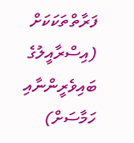ފަރާތްތަކަކަށް (އިސްރާއީލުގެ ބައިވެރީންނާއި ހަމާސަށް)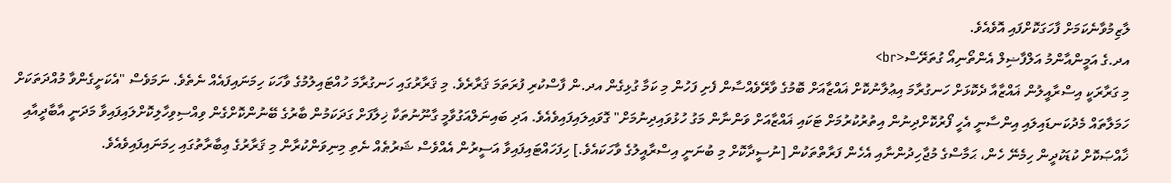ލާޒިމުވާނެކަމަށް ފާހަގަކޮށްފައި އޮވެއެވެ.
އދ.ގެ އަމީންއާންމު އަލްފާޟިލް އެންތޯނިއޯ ގުތަރޭސް<br>
މި ގަރާރަކީ އިސްރާއީލުން ޣައްޒާއާ ދެކޮޅަށް ހަނގުރާމަ އިޢުލާނުކޮށް ޣައްޒާއަށް ބޮމުގެ ވާރޭވެއްސާން ފެށި ފަހުން މި ކަމާ ގުޅިގެން އދ.ން ފާސްކުރި ފުރަތަމަ ޤަރާރެވެ. މި ޤަރާރުގައި ހަނގުރާމަ ހުއްޓައިލުމުގެ ވާހަކަ ހިމަނައިފައެއް ނެތެވެ. ނަމަވެސް "އެކަށީގެންވާ މުއްދަތަކަށް ހަމަލާތައް މެދުކަނޑައިލައި އިންސާނީ އެހީ ފޯރުކޮށްދިނުން އިތުރުކުރުމަށް ޓަކައި ޣައްޒާއަށް ވަންނާން މަގު ހުޅުވައިދިނުމަށް" ގޮވައިލައިފައިވެއެވެ. އަދި ބައިނަލްއަގުވާމީ ގާނޫނުތަކާ ޚިލާފަށް ގަދަކަމުން ބާރުގެ ބޭނުންކޮށްގެން ވިއްސިވިހާލިކޮށްލައިފައިވާ މަދަނީ އާބާދީއާއި ޚާއްޞަކޮށް ކުޑަކުދީން ހިމެނޭ ހެން، ޙަމާސްގެ މުޖާހިދުންނާއި އެހެން ފަރާތްތަކުން [ނުސީދާކޮށް މި ބުނަނީ އިސްރާއީލުގެ ވާހަކައެވެ.] ހިފަހައްޓައިފައިވާ އަސީރުން އެއްވެސް ޝަރުޠެއް ނެތި މިނިވަންކުރާން މި ޤަރާރުގެ ޢިބާރާތުގައި ހިމަނައިފައިވެއެވެ.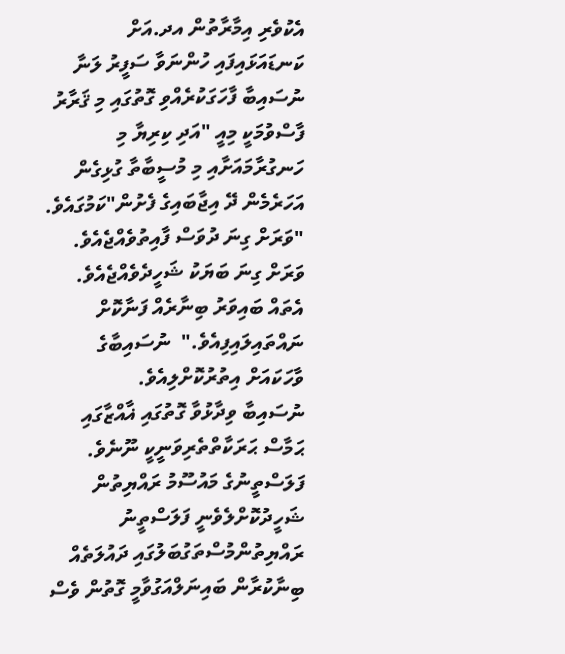އެކުވެރި އިމާރާތުން އދ.އަށް ކަނޑައަޅައިފައި ހުންނަވާ ސަފީރު ލަނާ ނުސައިބާ ފާހަގަކުރެއްވި ގޮތުގައި މި ޤަރާރު ފާސްވުމަކީ މިއީ "އަދި ކިރިޔާ މި ހަނގުރާމައަށާއި މި މުސީބާތާ ގުޅިގެން އަހަރެމެން ދޭ އިޖާބައިގެ ފެށުން"ކަމުގައެވެ. "ވަރަށް ގިނަ ދުވަސް ފާއިތުވެއްޖެއެވެ. ވަރަށް ގިނަ ބަޔަކު ޝަހީދެވެއްޖެއެވެ. އެތައް ބައިވަރު ބިނާރެއް ފަނާކޮށް ނައްތައިލައިފިއެވެ."  ނުސައިބާގެ ވާހަކައަށް އިތުރުކޮށްލިއެވެ.
ނުސައިބާ ވިދާޅުވާ ގޮތުގައި ޣާއްޒާގައި ޙަމާސް ޙަރަކާތްތެރިވަނީކީ ނޫނެވެ. ފަލަސްތީނުގެ މައުސޫމު ރައްޔިތުން ޝަހީދުކޮށްލެވެނީ ފަލަސްތީނު ރައްޔިތުންމުސްތަގުބަލުގައި ދައުލަތެއް ބިނާކުރާން ބައިނަލްއަގުވާމީ ގޮތުން ވެސް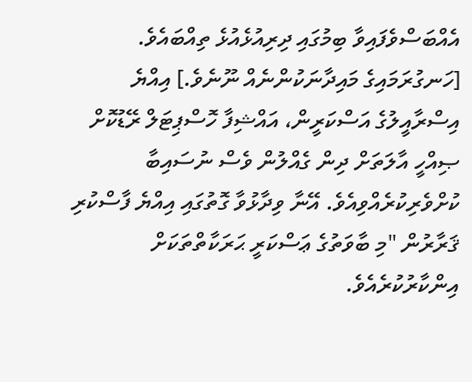އެއްބަސްވެފައިވާ ބިމުގައި ދިރިއުޅެއުޅެ ތިއްބައެވެ. [ހަނގުރަމައިގެ މައިދާނަކުންނެއް ނޫނެވެ.] އިއްޔެ އިސްރާއީލުގެ އަސްކަރީން، އައްޝިފާ ހޮސްޕިޓަލް ރޭޑުކޮށް ޞިއްހީ އާލަތަށް ދިން ގެއްލުން ވެސް ނުސައިބާ ކުށްވެރިކުރެއްވިއެވެ. އޭނާ ވިދާޅުވާ ގޮތުގައި އިއްޔެ ފާސްކުރި ޤަރާރުން "މި ބާވަތުގެ ޢަސްކަރީ ޙަރަކާތްތަކަށް އިންކާރުކުރެއެވެ.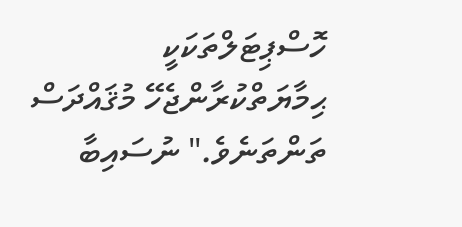ހޮސްޕިޓަލްތަކަކީ ޙިމާޔަތްކުރާންޖެހޭ މުޤައްދަސް ތަންތަނެވެ." ނުސައިބާ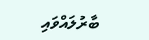ބާރުލައްވައި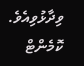ވިދާޅުވިއެވެ.
ކޮމެންޓް